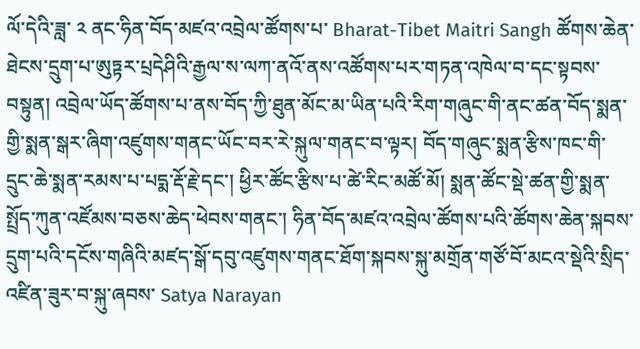ལོ་དེའི་ཟླ་ ༢ ནང་ཧིན་བོད་མཛའ་འབྲེལ་ཚོགས་པ་ Bharat-Tibet Maitri Sangh ཚོགས་ཆེན་ཐེངས་དྲུག་པ་ཨུཏྟར་པྲདེཤིའི་རྒྱལ་ས་ལཀ་ནའོ་ནས་འཚོགས་པར་གཏན་འཁེལ་བ་དང་སྟབས་བསྟུན། འབྲེལ་ཡོད་ཚོགས་པ་ནས་བོད་ཀྱི་ཐུན་མོང་མ་ཡིན་པའི་རིག་གཞུང་གི་ནང་ཚན་བོད་སྨན་གྱི་སྨན་སྒར་ཞིག་འཛུགས་གནང་ཡོང་བར་རེ་སྐུལ་གནང་བ་ལྟར། བོད་གཞུང་སྨན་རྩིས་ཁང་གི་དྲུང་ཆེ་སྨན་རམས་པ་པདྨ་རྡོ་རྗེ་དང་། ཕྱིར་ཚོང་རྩིས་པ་ཚེ་རིང་མཚོ་མོ། སྨན་ཚོང་སྡེ་ཚན་གྱི་སྨན་སྤྲོད་ཀུན་འཛོམས་བཅས་ཆེད་ཕེབས་གནང་། ཧིན་བོད་མཛའ་འབྲེལ་ཚོགས་པའི་ཚོགས་ཆེན་སྐབས་དྲུག་པའི་དངོས་གཞིའི་མཛད་སྒོ་དབུ་འཛུགས་གནང་ཐོག་སྐབས་སྐུ་མགྲོན་གཙོ་བོ་མངའ་སྡེའི་སྲིད་འཛིན་ཟུར་བ་སྐུ་ཞབས་ Satya Narayan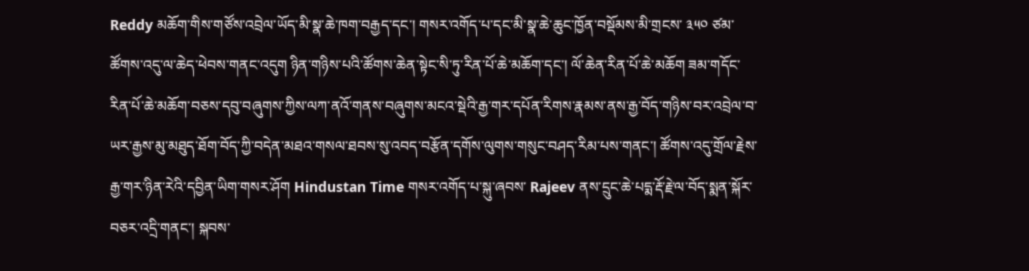Reddy མཆོག་གིས་གཙོས་འབྲེལ་ཡོད་མི་སྣ་ཆེ་ཁག་བརྒྱད་དང་། གསར་འགོད་པ་དང་མི་སྣ་ཆེ་ཆུང་ཁྱོན་བསྡོམས་མི་གྲངས་ ༣༥༠ ཙམ་ཚོགས་འདུ་ལ་ཆེད་ཕེབས་གནང་འདུག ཉིན་གཉིས་པའི་ཚོགས་ཆེན་སྟེང་སི་ཏུ་རིན་པོ་ཆེ་མཆོག་དང་། ལོ་ཆེན་རིན་པོ་ཆེ་མཆོག ཟམ་གདོང་རིན་པོ་ཆེ་མཆོག་བཅས་དབུ་བཞུགས་ཀྱིས་ལཀ་ནའོ་གནས་བཞུགས་མངའ་སྡེའི་རྒྱ་གར་དཔོན་རིགས་རྣམས་ནས་རྒྱ་བོད་གཉིས་བར་འབྲེལ་བ་ཡར་རྒྱས་མུ་མཐུད་ཐོག་བོད་ཀྱི་བདེན་མཐའ་གསལ་ཐབས་སུ་འབད་བརྩོན་དགོས་ལུགས་གསུང་བཤད་རིམ་པས་གནང་། ཚོགས་འདུ་གྲོལ་རྗེས་རྒྱ་གར་ཉིན་རེའི་དབྱིན་ཡིག་གསར་ཤོག Hindustan Time གསར་འགོད་པ་སྐུ་ཞབས་ Rajeev ནས་དྲུང་ཆེ་པདྨ་རྡོ་རྗེ་ལ་བོད་སྨན་སྐོར་བཅར་འདྲི་གནང་། སྐབས་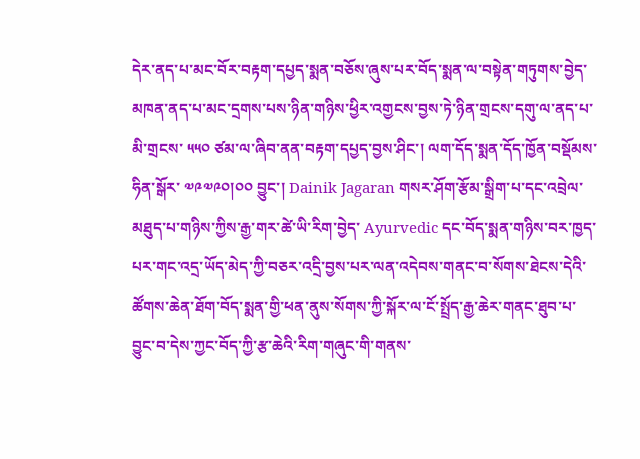དེར་ནད་པ་མང་བོར་བརྟག་དཔྱད་སྨན་བཅོས་ཞུས་པར་བོད་སྨན་ལ་བསྟེན་གཏུགས་བྱེད་མཁན་ནད་པ་མང་དྲགས་པས་ཉིན་གཉིས་ཕྱིར་འགྱངས་བྱས་ཏེ་ཉིན་གྲངས་དགུ་ལ་ནད་པ་མི་གྲངས་ ༥༥༠ ཙམ་ལ་ཞིབ་ནན་བརྟག་དཔྱད་བྱས་ཤིང་། ལག་དོད་སྨན་དོད་ཁྱོན་བསྡོམས་ཧིན་སྒོར་ ༧༩༧༩༠།༠༠ བྱུང་། Dainik Jagaran གསར་ཤོག་རྩོམ་སྒྲིག་པ་དང་འབྲེལ་མཐུད་པ་གཉིས་ཀྱིས་རྒྱ་གར་ཚེ་ཡི་རིག་བྱེད་ Ayurvedic དང་བོད་སྨན་གཉིས་བར་ཁྱད་པར་གང་འདྲ་ཡོད་མེད་ཀྱི་བཅར་འདྲི་བྱས་པར་ལན་འདེབས་གནང་བ་སོགས་ཐེངས་དེའི་ཚོགས་ཆེན་ཐོག་བོད་སྨན་གྱི་ཕན་ནུས་སོགས་ཀྱི་སྐོར་ལ་ངོ་སྤྲོད་རྒྱ་ཆེར་གནང་ཐུབ་པ་བྱུང་བ་དེས་ཀྱང་བོད་ཀྱི་རྩ་ཆེའི་རིག་གཞུང་གི་གནས་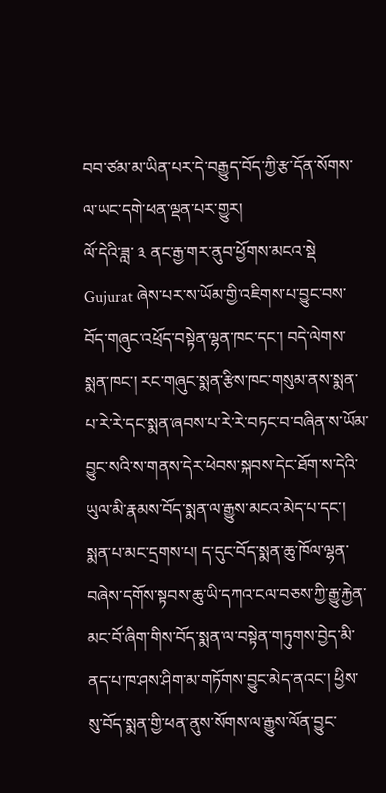བབ་ཙམ་མ་ཡིན་པར་དེ་བརྒྱུད་བོད་ཀྱི་རྩ་དོན་སོགས་ལ་ཡང་དགེ་ཕན་ལྡན་པར་གྱུར།
ལོ་དེའི་ཟླ་ ༣ ནང་རྒྱ་གར་ནུབ་ཕྱོགས་མངའ་སྡེ Gujurat ཞེས་པར་ས་ཡོམ་གྱི་འཇིགས་པ་བྱུང་བས་བོད་གཞུང་འཕྲོད་བསྟེན་ལྷན་ཁང་དང་། བདེ་ལེགས་སྨན་ཁང་། རང་གཞུང་སྨན་རྩིས་ཁང་གསུམ་ནས་སྨན་པ་རེ་རེ་དང་སྨན་ཞབས་པ་རེ་རེ་བཏང་བ་བཞིན་ས་ཡོམ་བྱུང་སའི་ས་གནས་དེར་ཕེབས་སྐབས་དེང་ཐོག་ས་དེའི་ཡུལ་མི་རྣམས་བོད་སྨན་ལ་རྒྱུས་མངའ་མེད་པ་དང་། སྨན་པ་མང་དྲགས་པ། ད་དུང་བོད་སྨན་ཆུ་ཁོལ་ལྷན་བཞེས་དགོས་སྟབས་ཆུ་ཡི་དཀའ་ངལ་བཅས་ཀྱི་རྒྱུ་རྐྱེན་མང་བོ་ཞིག་གིས་བོད་སྨན་ལ་བསྟེན་གཏུགས་བྱེད་མི་ནད་པ་ཁ་ཤས་ཤིག་མ་གཏོགས་བྱུང་མེད་ནའང་། ཕྱིས་སུ་བོད་སྨན་གྱི་ཕན་ནུས་སོགས་ལ་རྒྱུས་ལོན་བྱུང་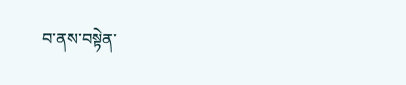བ་ནས་བསྟེན་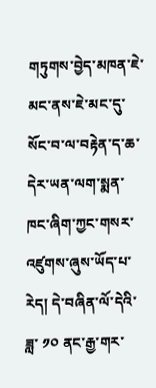གཏུགས་བྱེད་མཁན་ཇེ་མང་ནས་ཇེ་མང་དུ་སོང་བ་ལ་བརྟེན་ད་ཆ་དེར་ཡན་ལག་སྨན་ཁང་ཞིག་ཀྱང་གསར་འཛུགས་ཞུས་ཡོད་པ་རེད། དེ་བཞིན་ལོ་དེའི་ཟླ་ ༡༠ ནང་རྒྱ་གར་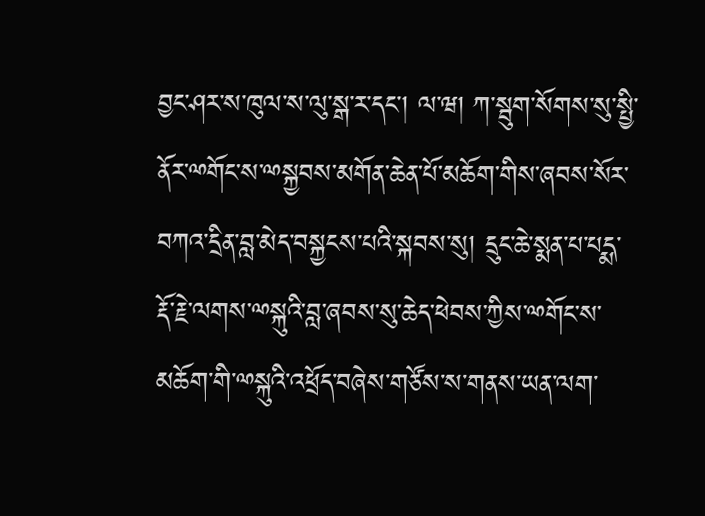བྱང་ཤར་ས་ཁུལ་ས་ལུ་སྒ་ར་དང་། ལ་ཝ། ཀ་སྦུག་སོགས་སུ་སྤྱི་ནོར་ྋགོང་ས་ྋསྐྱབས་མགོན་ཆེན་པོ་མཆོག་གིས་ཞབས་སོར་བཀའ་དྲིན་བླ་མེད་བསྐྱངས་པའི་སྐབས་སུ། དྲུང་ཆེ་སྨན་པ་པདྨ་རྡོ་རྗེ་ལགས་ྋསྐུའི་བླ་ཞབས་སུ་ཆེད་ཕེབས་ཀྱིས་ྋགོང་ས་མཆོག་གི་ྋསྐུའི་འཕྲོད་བཞེས་གཙོས་ས་གནས་ཡན་ལག་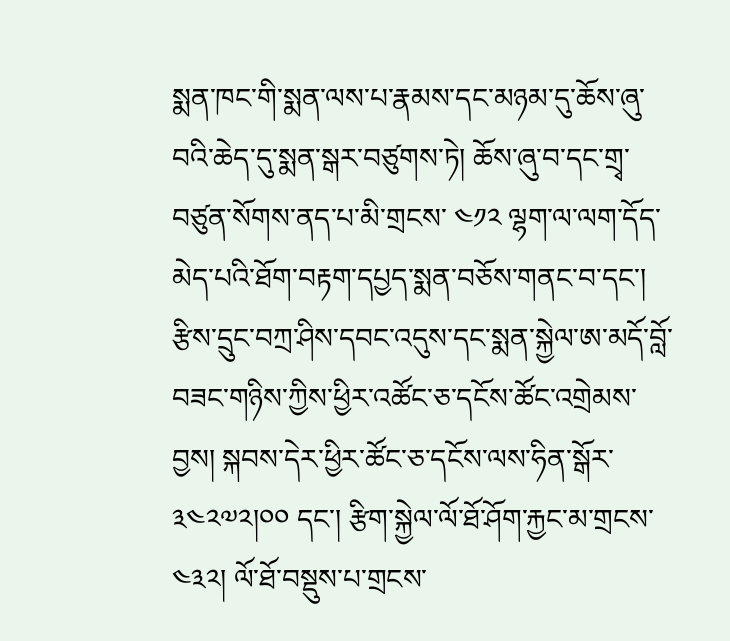སྨན་ཁང་གི་སྨན་ལས་པ་རྣམས་དང་མཉམ་དུ་ཆོས་ཞུ་བའི་ཆེད་དུ་སྨན་སྒར་བཙུགས་ཏེ། ཆོས་ཞུ་བ་དང་གྲྭ་བཙུན་སོགས་ནད་པ་མི་གྲངས་ ༤༡༢ ལྷག་ལ་ལག་དོད་མེད་པའི་ཐོག་བརྟག་དཔྱད་སྨན་བཅོས་གནང་བ་དང་། རྩིས་དྲུང་བཀྲ་ཤིས་དབང་འདུས་དང་སྨན་སྐྱེལ་ཨ་མདོ་བློ་བཟང་གཉིས་ཀྱིས་ཕྱིར་འཚོང་ཅ་དངོས་ཚོང་འགྲེམས་བྱས། སྐབས་དེར་ཕྱིར་ཚོང་ཅ་དངོས་ལས་ཧིན་སྒོར་ ༣༤༢༧༢།༠༠ དང་། རྩིག་སྐྱེལ་ལོ་ཐོ་ཤོག་རྐྱང་མ་གྲངས་ ༤༣༢། ལོ་ཐོ་བསྡུས་པ་གྲངས་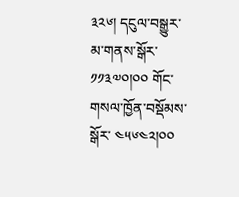༣༢༦། དངུལ་བསྒྱུར་མ་གནས་སྒོར་ ༡༡༣༧༠།༠༠ གོང་གསལ་ཁྱོན་བསྡོམས་སྒོར་ ༤༥༦༤༢།༠༠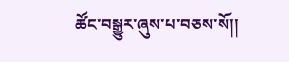ཚོང་བསྒྱུར་ཞུས་པ་བཅས་སོ།།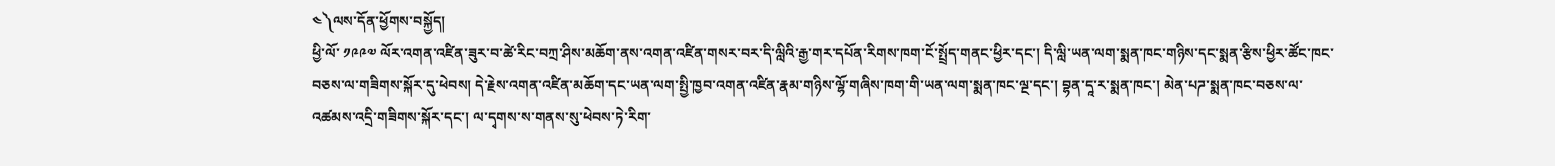༤༽ལས་དོན་ཕྱོགས་བསྐྱོད།
ཕྱི་ལོ་ ༡༩༩༧ ལོར་འགན་འཛིན་ཟུར་བ་ཚེ་རིང་བཀྲ་ཤིས་མཆོག་ནས་འགན་འཛིན་གསར་བར་དི་ལླིའི་རྒྱ་གར་དཔོན་རིགས་ཁག་ངོ་སྤྲོད་གནང་ཕྱིར་དང་། དི་ལླི་ཡན་ལག་སྨན་ཁང་གཉིས་དང་སྨན་རྩིས་ཕྱིར་ཚོང་ཁང་བཅས་ལ་གཟིགས་སྐོར་དུ་ཕེབས། དེ་རྗེས་འགན་འཛིན་མཆོག་དང་ཡན་ལག་སྤྱི་ཁྱབ་འགན་འཛིན་རྣམ་གཉིས་ལྷོ་གཞིས་ཁག་གི་ཡན་ལག་སྨན་ཁང་ལྔ་དང་། བྷན་དཱ་ར་སྨན་ཁང་། མེན་པཌ་སྨན་ཁང་བཅས་ལ་འཚམས་འདྲི་གཟིགས་སྐོར་དང་། ལ་དྭགས་ས་གནས་སུ་ཕེབས་ཏེ་རིག་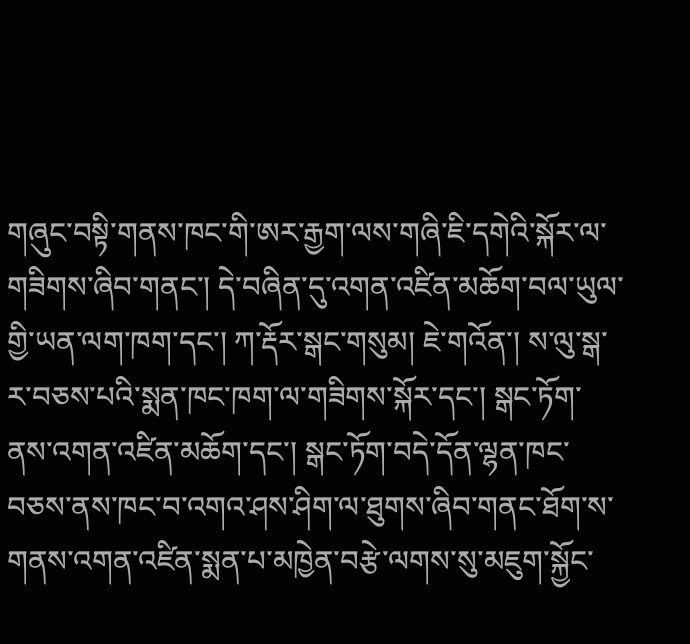གཞུང་བསྟི་གནས་ཁང་གི་ཨར་རྒྱག་ལས་གཞི་ཇི་དགེའི་སྐོར་ལ་གཟིགས་ཞིབ་གནང་། དེ་བཞིན་དུ་འགན་འཛིན་མཆོག་བལ་ཡུལ་གྱི་ཡན་ལག་ཁག་དང་། ཀ་རྡོར་སྒང་གསུམ། ཇེ་གའོན་། ས་ལུ་སྒ་ར་བཅས་པའི་སྨན་ཁང་ཁག་ལ་གཟིགས་སྐོར་དང་། སྒང་ཏོག་ནས་འགན་འཛིན་མཆོག་དང་། སྒང་ཏོག་བདེ་དོན་ལྷན་ཁང་བཅས་ནས་ཁང་བ་འགའ་ཤས་ཤིག་ལ་ཐུགས་ཞིབ་གནང་ཐོག་ས་གནས་འགན་འཛིན་སྨན་པ་མཁྱེན་བརྩེ་ལགས་སུ་མཇུག་སྐྱོང་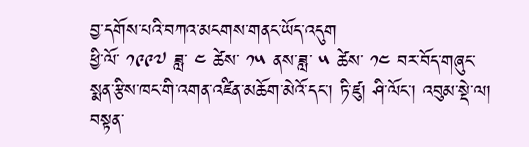བྱ་དགོས་པའི་བཀའ་མངགས་གནང་ཡོད་འདུག
ཕྱི་ལོ་ ༡༩༩༧ ཟླ་ ༤ ཚེས་ ༡༥ ནས་ཟླ་ ༥ ཚེས་ ༡༤ བར་བོད་གཞུང་སྨན་རྩིས་ཁང་གི་འགན་འཛིན་མཆོག་མེའོ་དང་། ཏི་ཛུ། ཤི་ལོང་། འབུམ་སྡེ་ལ། བསྟན་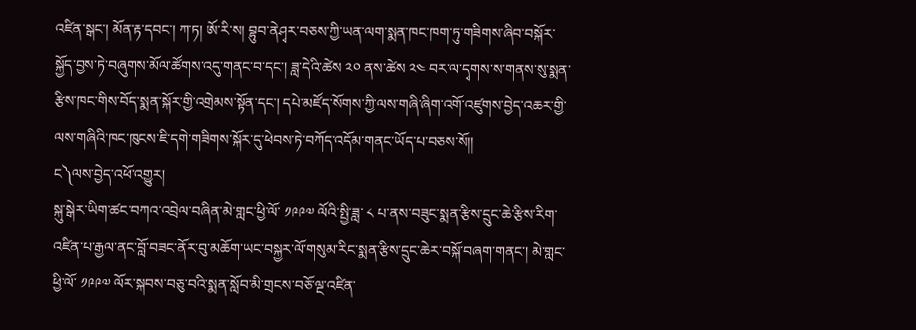འཛིན་སྒང་། མོན་རྟ་དབང་། ཀ་ཏ། ཨོ་རི་ས། བྷུབ་ནེཤྭར་བཅས་ཀྱི་ཡན་ལག་སྨན་ཁང་ཁག་ཏུ་གཟིགས་ཞིབ་བསྐོར་སྐྱོད་བྱས་ཏེ་བཞུགས་མོལ་ཚོགས་འདུ་གནང་བ་དང་། ཟླ་དེའི་ཚེས ༢༠ ནས་ཚེས ༢༤ བར་ལ་དྭགས་ས་གནས་སུ་སྨན་རྩིས་ཁང་གིས་བོད་སྨན་སྐོར་གྱི་འགྲེམས་སྟོན་དང་། དཔེ་མཛོད་སོགས་ཀྱི་ལས་གཞི་ཞིག་འགོ་འཛུགས་བྱེད་འཆར་གྱི་ལས་གཞིའི་ཁང་ཁུངས་ཇི་དགེ་གཟིགས་སྐོར་དུ་ཕེབས་ཏེ་བཀོད་འདོམ་གནང་ཡོད་པ་བཅས་སོ།།
ང༽ལས་བྱེད་འཕོ་འགྱུར།
སྐུ་སྒེར་ཡིག་ཚང་བཀའ་འབྲེལ་བཞིན་མེ་གླང་ཕྱི་ལོ་ ༡༩༩༧ ལོའི་སྤྱི་ཟླ་ ༨ པ་ནས་བཟུང་སྨན་རྩིས་དྲུང་ཆེ་རྩིས་རིག་འཛིན་པ་རྒྱལ་ནང་བློ་བཟང་ནོར་བུ་མཆོག་ཡང་བསྐྱར་ལོ་གསུམ་རིང་སྨན་རྩིས་དྲུང་ཆེར་བསྐོ་བཞག་གནང་། མེ་གླང་ཕྱི་ལོ་ ༡༩༩༧ ལོར་སྐབས་བཅུ་བའི་སྨན་སློབ་མི་གྲངས་བཅོ་ལྔ་འཛིན་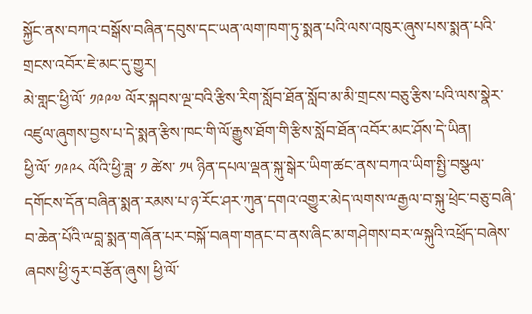སྐྱོང་ནས་བཀའ་བསྒོས་བཞིན་དབུས་དང་ཡན་ལག་ཁག་ཏུ་སྨན་པའི་ལས་འཁུར་ཞུས་པས་སྨན་པའི་གྲངས་འབོར་ཇེ་མང་དུ་གྱུར།
མེ་གླང་ཕྱི་ལོ་ ༡༩༩༧ ལོར་སྐབས་ལྔ་བའི་རྩིས་རིག་སློབ་ཐོན་སློབ་མ་མི་གྲངས་བཅུ་རྩིས་པའི་ལས་སྣེར་འཛུལ་ཞུགས་བྱས་པ་དེ་སྨན་རྩིས་ཁང་གི་ལོ་རྒྱུས་ཐོག་གི་རྩིས་སློབ་ཐོན་འབོར་མང་ཤོས་དེ་ཡིན།
ཕྱི་ལོ་ ༡༩༩༨ ལོའི་ཕྱི་ཟླ་ ༡ ཚེས་ ༡༥ ཉིན་དཔལ་ལྡན་སྐུ་སྒེར་ཡིག་ཚང་ནས་བཀའ་ཡིག་སྤྱི་བསྩལ་དགོངས་དོན་བཞིན་སྨན་རམས་པ་ཉ་རོང་ཤར་ཀུན་དགའ་འགྱུར་མེད་ལགས་ྋརྒྱལ་བ་སྐུ་ཕྲེང་བཅུ་བཞི་བ་ཆེན་པོའི་ྋབླ་སྨན་གཞོན་པར་བསྐོ་བཞག་གནང་བ་ནས་ཞིང་མ་གཤེགས་བར་ྋསྐུའི་འཕྲོད་བཞེས་ཞབས་ཕྱི་ཧུར་བརྩོན་ཞུས། ཕྱི་ལོ་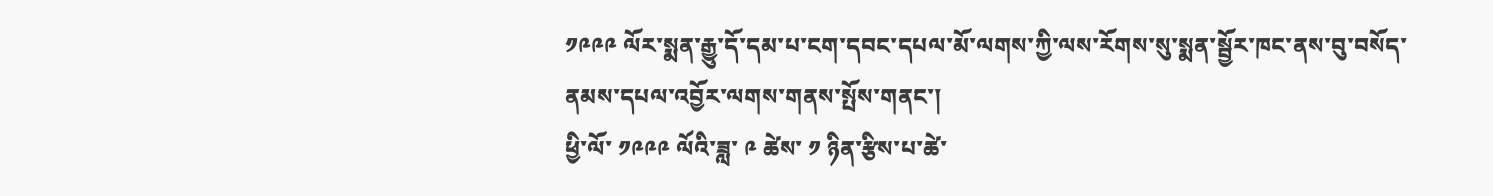༡༩༩༩ ལོར་སྨན་རྒྱུ་དོ་དམ་པ་ངག་དབང་དཔལ་མོ་ལགས་ཀྱི་ལས་རོགས་སུ་སྨན་སྦྱོར་ཁང་ནས་བུ་བསོད་ནམས་དཔལ་འབྱོར་ལགས་གནས་སྤོས་གནང་།
ཕྱི་ལོ་ ༡༩༩༩ ལོའི་ཟླ་ ༩ ཚེས་ ༡ ཉིན་རྩིས་པ་ཚེ་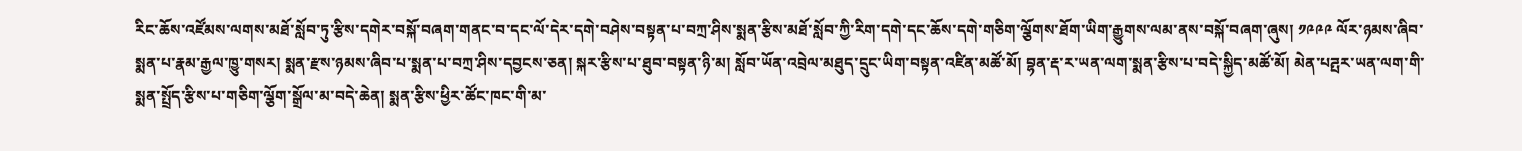རིང་ཆོས་འཛོམས་ལགས་མཐོ་སློབ་ཏུ་རྩིས་དགེར་བསྐོ་བཞག་གནང་བ་དང་ལོ་དེར་དགེ་བཤེས་བསྟན་པ་བཀྲ་ཤིས་སྨན་རྩིས་མཐོ་སློབ་ཀྱི་རིག་དགེ་དང་ཆོས་དགེ་གཅིག་ལྕོགས་ཐོག་ཡིག་རྒྱུགས་ལམ་ནས་བསྐོ་བཞག་ཞུས། ༡༩༩༩ ལོར་ཉམས་ཞིབ་སྨན་པ་རྣམ་རྒྱལ་ཁྱུ་གསར། སྨན་རྫས་ཉམས་ཞིབ་པ་སྨན་པ་བཀྲ་ཤིས་དབྱངས་ཅན། སྐར་རྩིས་པ་ཐུབ་བསྟན་ཉི་མ། སློབ་ཡོན་འབྲེལ་མཐུད་དྲུང་ཡིག་བསྟན་འཛིན་མཚོ་མོ། བྷན་རྡ་ར་ཡན་ལག་སྨན་རྩིས་པ་བདེ་སྐྱིད་མཚོ་མོ། མེན་པཌྤར་ཡན་ལག་གི་སྨན་སྤྲོད་རྩིས་པ་གཅིག་ལྕོག་སྒྲོལ་མ་བདེ་ཆེན། སྨན་རྩིས་ཕྱིར་ཚོང་ཁང་གི་མ་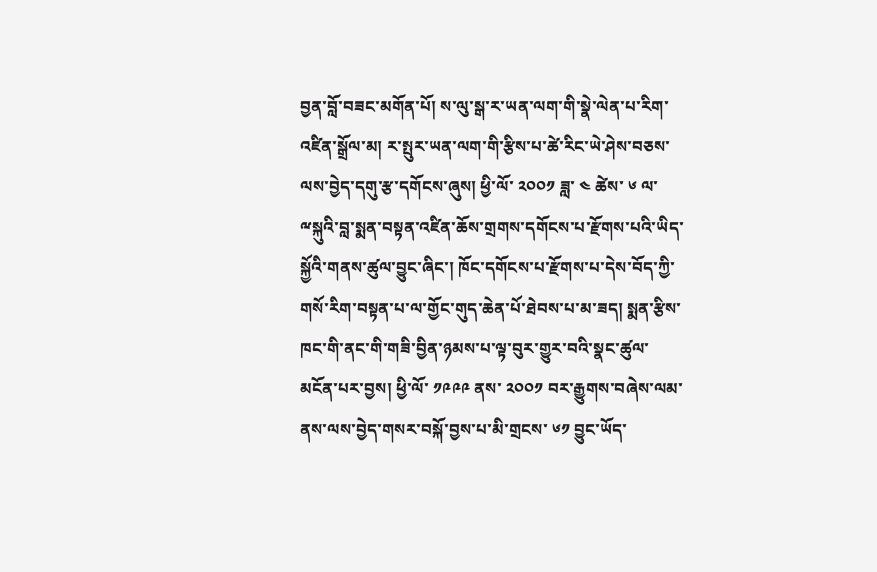བྱན་བློ་བཟང་མགོན་པོ། ས་ལུ་སྒ་ར་ཡན་ལག་གི་སྣེ་ལེན་པ་རིག་འཛིན་སྒྲོལ་མ། ར་སྤུར་ཡན་ལག་གི་རྩིས་པ་ཚེ་རིང་ཡེ་ཤེས་བཅས་ལས་བྱེད་དགུ་རྩ་དགོངས་ཞུས། ཕྱི་ལོ་ ༢༠༠༡ ཟླ་ ༤ ཚེས་ ༦ ལ་ྋསྐུའི་བླ་སྨན་བསྟན་འཛིན་ཆོས་གྲགས་དགོངས་པ་རྫོགས་པའི་ཡིད་སྐྱོའི་གནས་ཚུལ་བྱུང་ཞིང་། ཁོང་དགོངས་པ་རྫོགས་པ་དེས་བོད་ཀྱི་གསོ་རིག་བསྟན་པ་ལ་གྱོང་གུད་ཆེན་པོ་ཐེབས་པ་མ་ཟད། སྨན་རྩིས་ཁང་གི་ནང་གི་གཟི་བྱིན་ཉམས་པ་ལྟ་བུར་གྱུར་བའི་སྣང་ཚུལ་མངོན་པར་བྱས། ཕྱི་ལོ་ ༡༩༩༩ ནས་ ༢༠༠༡ བར་རྒྱུགས་བཞེས་ལམ་ནས་ལས་བྱེད་གསར་བསྐོ་བྱས་པ་མི་གྲངས་ ༦༡ བྱུང་ཡོད་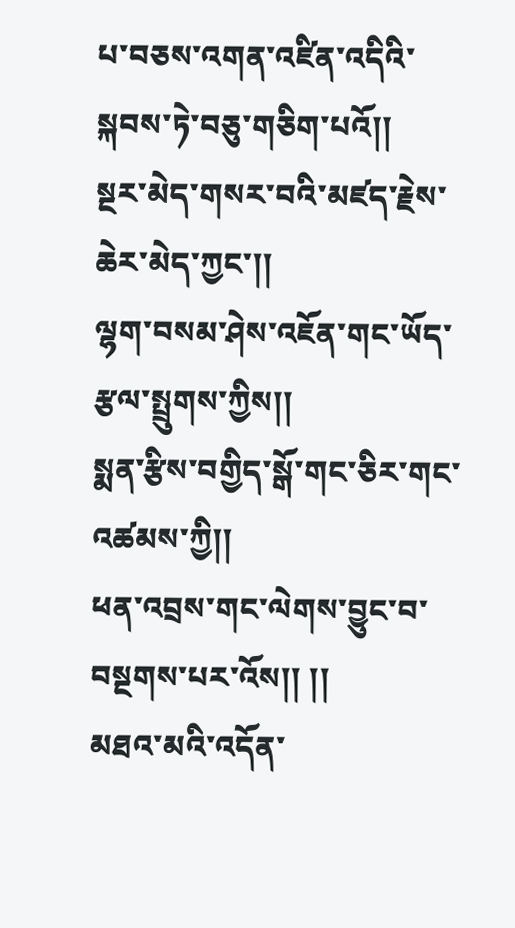པ་བཅས་འགན་འཛིན་འདིའི་སྐབས་ཏེ་བཅུ་གཅིག་པའོ།།
སྔར་མེད་གསར་བའི་མཛད་རྗེས་ཆེར་མེད་ཀྱང་།།
ལྷག་བསམ་ཤེས་འཇོན་གང་ཡོད་རྩལ་སྤྲུགས་ཀྱིས།།
སྨན་རྩིས་བགྱིད་སྒོ་གང་ཅིར་གང་འཚམས་ཀྱི།།
ཕན་འབྲས་གང་ལེགས་བྱུང་བ་བསྔགས་པར་འོས།། །།
མཐའ་མའི་འདོན་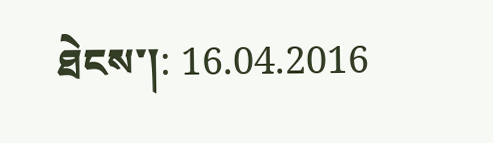ཐེངས་།: 16.04.2016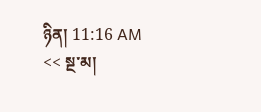ཉིན། 11:16 AM
<< སྔ་མ།